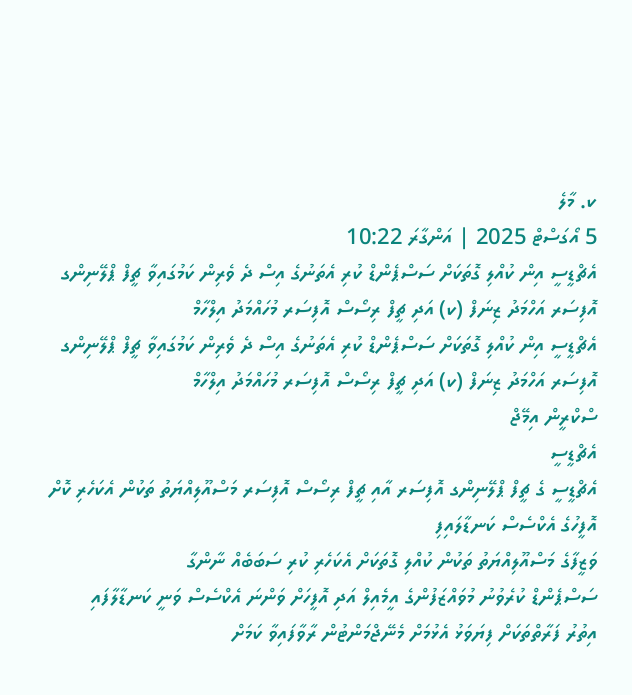ކ. މާލެ
5 އޯގަސްޓް 2025 | އަންގާރަ 10:22
އެޗްޑީސީ އިން ކުއްލި ގޮތަކަށް ސަސްޕެންޑް ކުރި އެތަނުގެ އިސް ދެ ވެރިން ކަމުގައިވާ ޗީފް ޕްލޭނިންގ އޮފިސަރ އަހްމަދު ޒިނަފް (ކ) އަދި ޗީފް ރިސޯސް އޮފިސަރ މުހައްމަދު އިލްހާމް
އެޗްޑީސީ އިން ކުއްލި ގޮތަކަށް ސަސްޕެންޑް ކުރި އެތަނުގެ އިސް ދެ ވެރިން ކަމުގައިވާ ޗީފް ޕްލޭނިންގ އޮފިސަރ އަހްމަދު ޒިނަފް (ކ) އަދި ޗީފް ރިސޯސް އޮފިސަރ މުހައްމަދު އިލްހާމް
ސްކްރީން އިމޭޖް
އެޗްޑީސީ
އެޗްޑީސީ ގެ ޗީފް ޕްލޭނިންގ އޮފިސަރ އާއި ޗީފް ރިސޯސް އޮފިސަރ މަސްއޫލިއްޔަތު ތަކުން އެކަހެރި ކޮށް އޮފީހުގެ އެކްސެސް ކަނޑާލައިފި
ވަޒީފާގެ މަސްއޫލިއްޔަތު ތަކުން ކުއްލި ގޮތަކަށް އެކަހެރި ކުރި ސަބަބެއް ނާންގާ
ސަސްޕެންޑް ކުރެވުނު މުވައްޒަފުންގެ އީމެއިލް އަދި އޮފީހަށް ވަންނަ އެކްސެސް ވަނީ ކަނޑާލާފައި
އިތުރު ފަރާތްތަކަށް ފިޔަވަޅު އެޅުމަށް މެނޭޖްމަންޓުން ރާވާފައިވާ ކަމަށް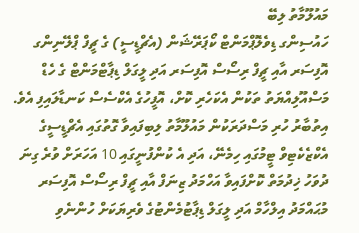މައުލޫމާތު ލިބޭ
ހައުސިންގ ޑިވެލޮޕްމަންޓް ކޯޕަރޭޝަން (އެޗްޑީސީ) ގެ ޗީފް ޕްލޭނިންގ އޮފިސަރ އާއި ޗީފް ރިސޯސް އޮފިސަރ އަދި ލީގަލް ޑިޕާޓްމަންޓް ގެ ހެޑް މަސްއޫލިއްޔަތު ތަކުން އެކަހެރި ކޮށް، އޮފީހުގެ އެކްސެސް ކަނޑާލައިފި އެވެ.
އިތުބާރު ހުރި މަސްދަރަކުން މައުލޫމާތު ލިބިފައިވާ ގޮތުގައި އެޗްޑީސީގެ އެކްޒެކެޓިވް ޓީމުގައި ހިމެނޭ، އަދި އެ ކުންފުނީގައި 10 އަހަރަށް ވުރެ ގިނަ ދުވަހު ޚިދުމަތް ކޮށްފައިވާ އަހްމަދު ޒިނަފް އާއި ޗީފް ރިސޯސް އޮފިސަރ މުޙައްމަދު އިލްހާމް އަދި ލީގަލް ޑިޕާޓުމެންޓުގެ ވެރިޔަކަށް ހުންނެވި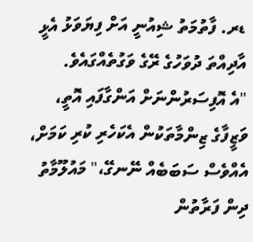ޑރ. ފާތުމަތު ޝިއުނީ އަށް ފިޔަވަޅު އެޅީ އާދިއްތަ ދުވަހުގެ ރޭގެ ވަގުތެއްގައެވެ.
"އެ އޮފިސަރުންނަށް އަންގާފައި އޮތީ، ވަޒީފާގެ ޒިންމާތަކުން އެކަހެރި ކުރި ކަމަށް، އެއްވެސް ސަބަބެއް ނޭނގޭ،" މައުލޫމާތު ދިން ފަރާތުން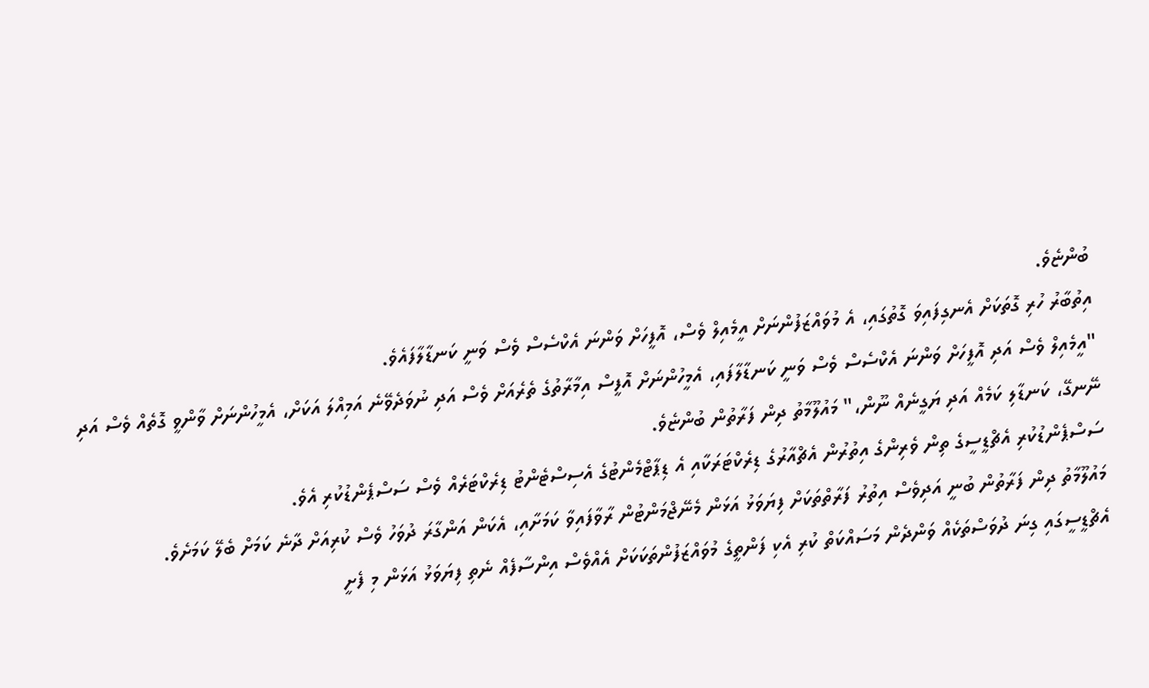ބުންޏެވެ.
އިތުބާރު ހުރި ގޮތަކަށް އެނގިފައިވަ ގޮތުގައި، އެ މުވައްޒަފުންނަށް އީމެއިލް ވެސް، އޮފީހަށް ވަންނަ އެކްސެސް ވެސް ވަނީ ކަނޑާލާފައެވެ.
"އީމެއިލް ވެސް އަދި އޮފީހަށް ވަންނަ އެކްސެސް ވެސް ވަނީ ކަނޑާލާފައި، އެމީހުންނަށް އޮފީސް އިމާރާތުގެ ތެރެއަށް ވެސް އަދި ނުވަދެވޭނެ އަމިއްލަ އަކަށް، އެމީހުންނަށް ވާންވީ ގޮތެއް ވެސް އަދި ނޭނގޭ، ކަނޑާލި ކަމެއް އަދި ޔަގީނެއް ނޫން،" މައުލޫމާތު ދިން ފަރާތުން ބުންޏެވެ.
ސަސްޕެންޑުކުރި އެޗްޑީސީގެ ތިން ވެރިންގެ އިތުރުން އެޗްއާރުގެ ޑިރެކްޓަރަކާއި އެ ޑިޕާޓްމެންޓުގެ އެސިސްޓެންޓު ޑިރެކްޓަރެއް ވެސް ސަސްޕެންޑުކުރި އެވެ.
މައުލޫމާތު ދިން ފަރާތުން ބުނީ އަދިވެސް އިތުރު ފަރާތްތަކަށް ފިޔަވަޅު އަޅަން މެނޭޖްމަންޓުން ރާވާފައިވާ ކަމަށާއި، އެކަން އަންގާރަ ދުވަހު ވެސް ކުރިއަށް ދާނެ ކަމަށް ބެލޭ ކަމަށެވެ.
އެޗްޑީސީގައި ގިނަ ދުވަސްތަކެއް ވަންދެން މަސައްކަތް ކުރި އެކި ފަންތީގެ މުވައްޒަފުންތަކަކަށް އެއްވެސް އިންސާފެއް ނެތި ފިޔަވަޅު އަޅަން މި ފެށީ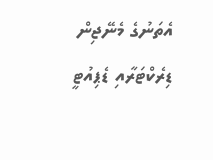އެތަނުގެ މެނޭޖިން ޑިރެކްޓަރާއި ޑެޕިއުޓީ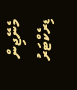މެނޭޖިން ޑިރެކްޓަރު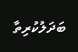ބަދަލުކުރިތާ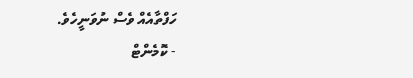ހަފްތާއެއް ވެސް ނުވަނީހެވެ.
- ކޮމެންޓް